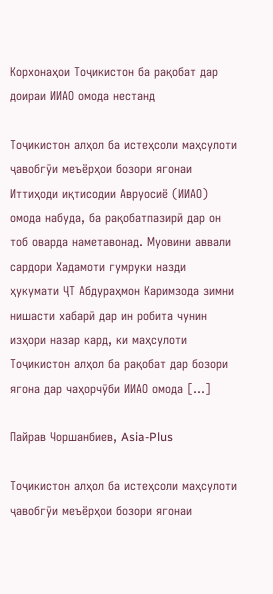Корхонаҳои Тоҷикистон ба рақобат дар доираи ИИАО омода нестанд

Тоҷикистон алҳол ба истеҳсоли маҳсулоти ҷавобгӯи меъёрҳои бозори ягонаи Иттиҳоди иқтисодии Авруосиё (ИИАО) омода набуда, ба рақобатпазирӣ дар он тоб оварда наметавонад. Муовини аввали сардори Хадамоти гумруки назди ҳукумати ҶТ Абдураҳмон Каримзода зимни нишасти хабарӣ дар ин робита чунин изҳори назар кард, ки маҳсулоти Тоҷикистон алҳол ба рақобат дар бозори ягона дар чаҳорчӯби ИИАО омода […]

Пайрав Чоршанбиев, Asia-Plus

Тоҷикистон алҳол ба истеҳсоли маҳсулоти ҷавобгӯи меъёрҳои бозори ягонаи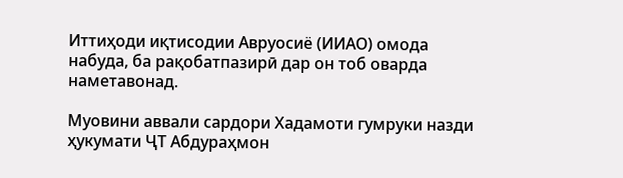Иттиҳоди иқтисодии Авруосиё (ИИАО) омода набуда, ба рақобатпазирӣ дар он тоб оварда наметавонад.

Муовини аввали сардори Хадамоти гумруки назди ҳукумати ҶТ Абдураҳмон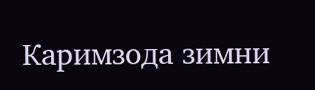Каримзода зимни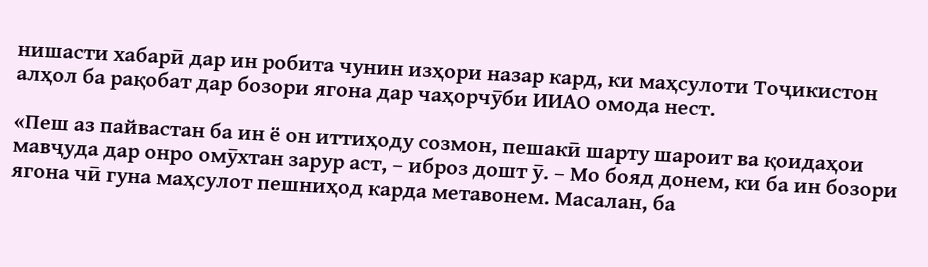нишасти хабарӣ дар ин робита чунин изҳори назар кард, ки маҳсулоти Тоҷикистон алҳол ба рақобат дар бозори ягона дар чаҳорчӯби ИИАО омода нест.

«Пеш аз пайвастан ба ин ё он иттиҳоду созмон, пешакӣ шарту шароит ва қоидаҳои мавҷуда дар онро омӯхтан зарур аст, – иброз дошт ӯ. – Мо бояд донем, ки ба ин бозори ягона чӣ гуна маҳсулот пешниҳод карда метавонем. Масалан, ба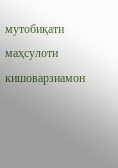мутобиқати маҳсулоти кишоварзиамон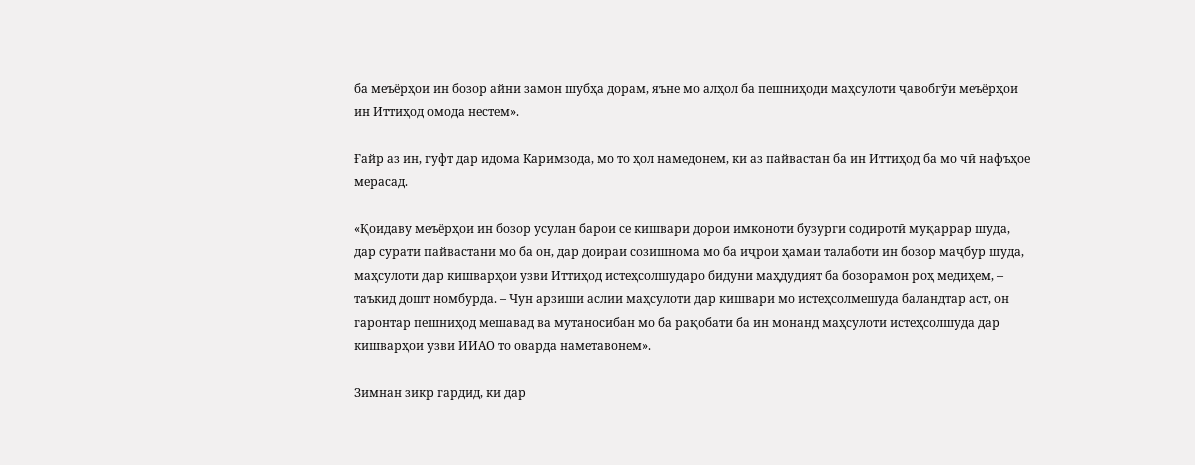ба меъёрҳои ин бозор айни замон шубҳа дорам, яъне мо алҳол ба пешниҳоди маҳсулоти ҷавобгӯи меъёрҳои ин Иттиҳод омода нестем».

Ғайр аз ин, гуфт дар идома Каримзода, мо то ҳол намедонем, ки аз пайвастан ба ин Иттиҳод ба мо чӣ нафъҳое мерасад.

«Қоидаву меъёрҳои ин бозор усулан барои се кишвари дорои имконоти бузурги содиротӣ муқаррар шуда, дар сурати пайвастани мо ба он, дар доираи созишнома мо ба иҷрои ҳамаи талаботи ин бозор маҷбур шуда, маҳсулоти дар кишварҳои узви Иттиҳод истеҳсолшударо бидуни маҳдудият ба бозорамон роҳ медиҳем, – таъкид дошт номбурда. – Чун арзиши аслии маҳсулоти дар кишвари мо истеҳсолмешуда баландтар аст, он гаронтар пешниҳод мешавад ва мутаносибан мо ба рақобати ба ин монанд маҳсулоти истеҳсолшуда дар кишварҳои узви ИИАО то оварда наметавонем».

Зимнан зикр гардид, ки дар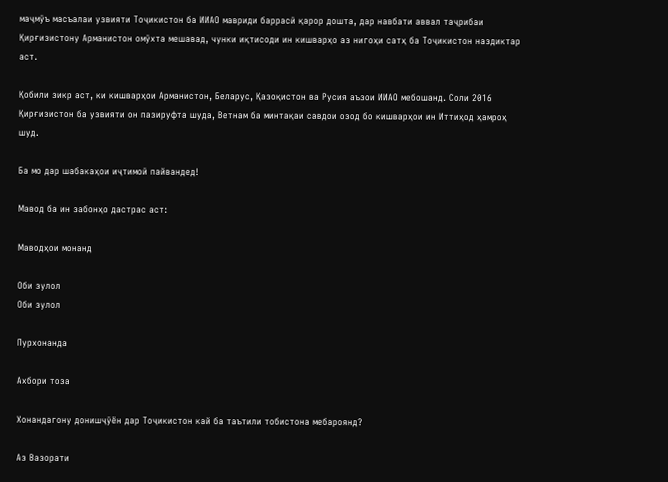маҷмӯъ масъалаи узвияти Тоҷикистон ба ИИАО мавриди баррасӣ қарор дошта, дар навбати аввал таҷрибаи Қирғизистону Арманистон омӯхта мешавад, чунки иқтисоди ин кишварҳо аз нигоҳи сатҳ ба Тоҷикистон наздиктар аст.

Қобили зикр аст, ки кишварҳои Арманистон, Беларус, Қазоқистон ва Русия аъзои ИИАО мебошанд. Соли 2016  Қирғизистон ба узвияти он пазируфта шуда, Ветнам ба минтақаи савдои озод бо кишварҳои ин Иттиҳод ҳамроҳ шуд.

Ба мо дар шабакаҳои иҷтимоӣ пайвандед!

Мавод ба ин забонҳо дастрас аст:

Маводҳои монанд

Оби зулол
Оби зулол

Пурхонанда

Ахбори тоза

Хонандагону донишҷӯён дар Тоҷикистон кай ба таътили тобистона мебароянд?

Аз Вазорати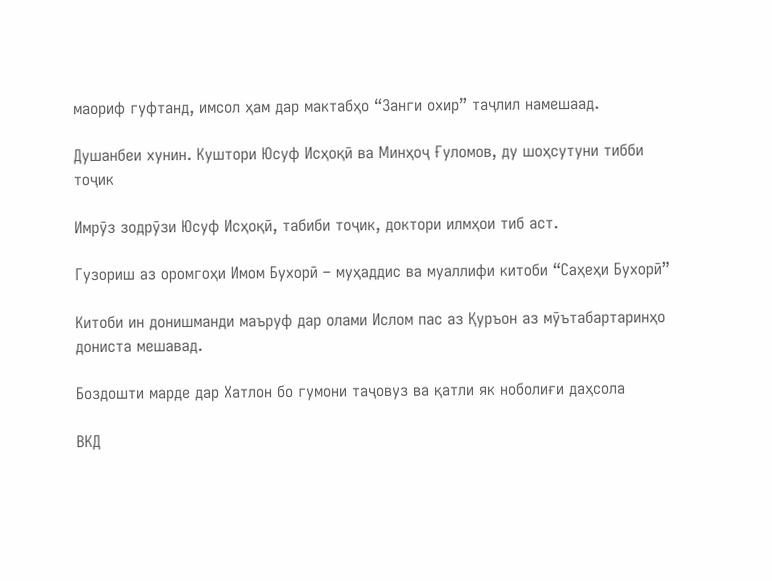маориф гуфтанд, имсол ҳам дар мактабҳо “Занги охир” таҷлил намешаад.

Душанбеи хунин. Куштори Юсуф Исҳоқӣ ва Минҳоҷ Ғуломов, ду шоҳсутуни тибби тоҷик

Имрӯз зодрӯзи Юсуф Исҳоқӣ, табиби тоҷик, доктори илмҳои тиб аст.

Гузориш аз оромгоҳи Имом Бухорӣ – муҳаддис ва муаллифи китоби “Саҳеҳи Бухорӣ”

Китоби ин донишманди маъруф дар олами Ислом пас аз Қуръон аз мӯътабартаринҳо дониста мешавад.

Боздошти марде дар Хатлон бо гумони таҷовуз ва қатли як ноболиғи даҳсола

ВКД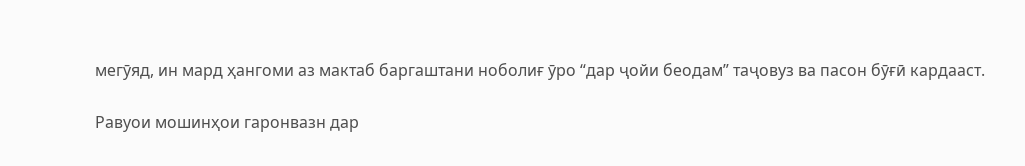мегӯяд, ин мард ҳангоми аз мактаб баргаштани ноболиғ ӯро “дар ҷойи беодам” таҷовуз ва пасон бӯғӣ кардааст.

Равуои мошинҳои гаронвазн дар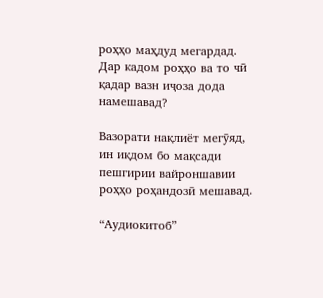роҳҳо маҳдуд мегардад. Дар кадом роҳҳо ва то чӣ қадар вазн иҷоза дода намешавад?

Вазорати нақлиёт мегӯяд, ин иқдом бо мақсади пешгирии вайроншавии роҳҳо роҳандозӣ мешавад.

“Аудиокитоб”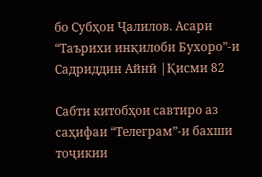бо Субҳон Ҷалилов. Асари “Таърихи инқилоби Бухоро”-и Садриддин Айнӣ |Қисми 82

Cабти китобҳои савтиро аз саҳифаи “Телеграм”-и бахши тоҷикии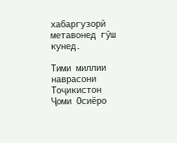хабаргузорӣ метавонед гӯш кунед.

Тими миллии наврасони Тоҷикистон Ҷоми Осиёро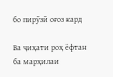бо пирӯзӣ оғоз кард

Ва ҷиҳати роҳ ёфтан ба марҳилаи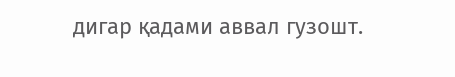дигар қадами аввал гузошт.